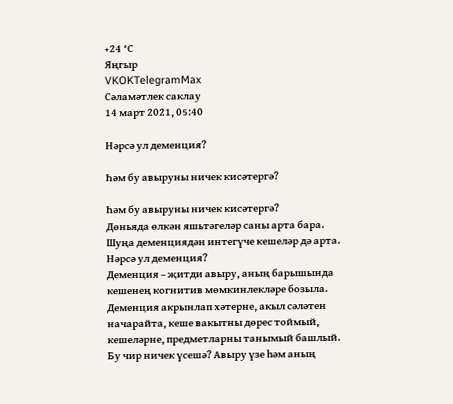+24 °С
Яңгыр
VKOKTelegramMax
Сәламәтлек саклау
14 март 2021, 05:40

Нәрсә ул деменция?

Һәм бу авыруны ничек кисәтергә?

Һәм бу авыруны ничек кисәтергә?
Дөньяда өлкән яшьтәгеләр саны арта бара. Шуңа деменциядән интегүче кешеләр дә арта. Нәрсә ул деменция?
Деменция – җитди авыру, аның барышында кешенең когнитив мөмкинлекләре бозыла. Деменция акрынлап хәтерне, акыл сәләтен начарайта, кеше вакытны дөрес тоймый, кешеләрне, предметларны танымый башлый.
Бу чир ничек үсешә? Авыру үзе һәм аның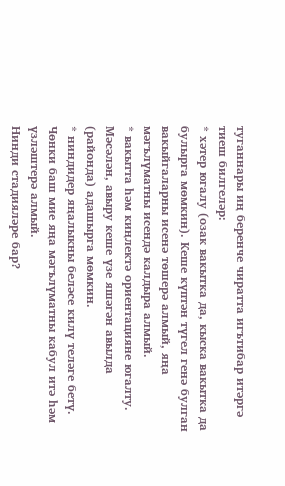туганнары иң беренче чиратта игътибар итәргә тиеш билгеләр:
* хәтер югалу (озак вакытка да, кыска вакытка да булырга мөмкин). Кеше күптән түгел генә булган вакыйгаларны исенә төшерә алмый, яңа мәгълүматны исендә калдыра алмый.
* вакытта һәм киңлектә ориентацияне югалту. Мәсәлән, авыру кеше үзе яшәгән авылда (районда) адашырга мөмкин.
* ниндидер яңалыкны беләсе килү теләге бетү. Чөнки баш мие яңа мәгълүматны кабул итә һәм үзләштерә алмый.
Нинди стадияләре бар?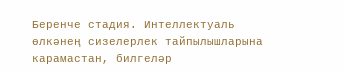Беренче стадия. Интеллектуаль өлкәнең сизелерлек тайпылышларына карамастан, билгеләр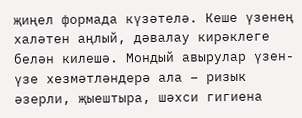җиңел формада күзәтелә. Кеше үзенең халәтен аңлый, дәвалау кирәклеге белән килешә. Мондый авырулар үзен-үзе хезмәтләндерә ала – ризык әзерли, җыештыра, шәхси гигиена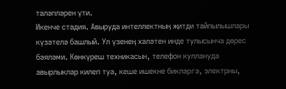таләпләрен үти.
Икенче стадия. Авыруда интеллектның җитди тайпылышлары күзәтелә башлый. Ул үзенең халәтен инде тулысынча дөрес бәяләми. Көнкүреш техникасын, телефон куллануда авырлыклар килеп туа, кеше ишекне бикләргә, электрны,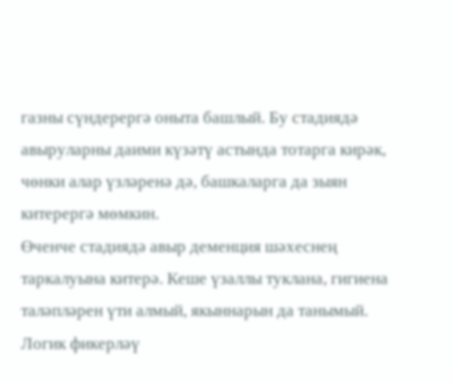газны сүндерергә оныта башлый. Бу стадиядә авыруларны даими күзәтү астында тотарга кирәк, чөнки алар үзләренә дә, башкаларга да зыян китерергә мөмкин.
Өченче стадиядә авыр деменция шәхеснең таркалуына китерә. Кеше үзаллы туклана, гигиена таләпләрен үти алмый, якыннарын да танымый. Логик фикерләү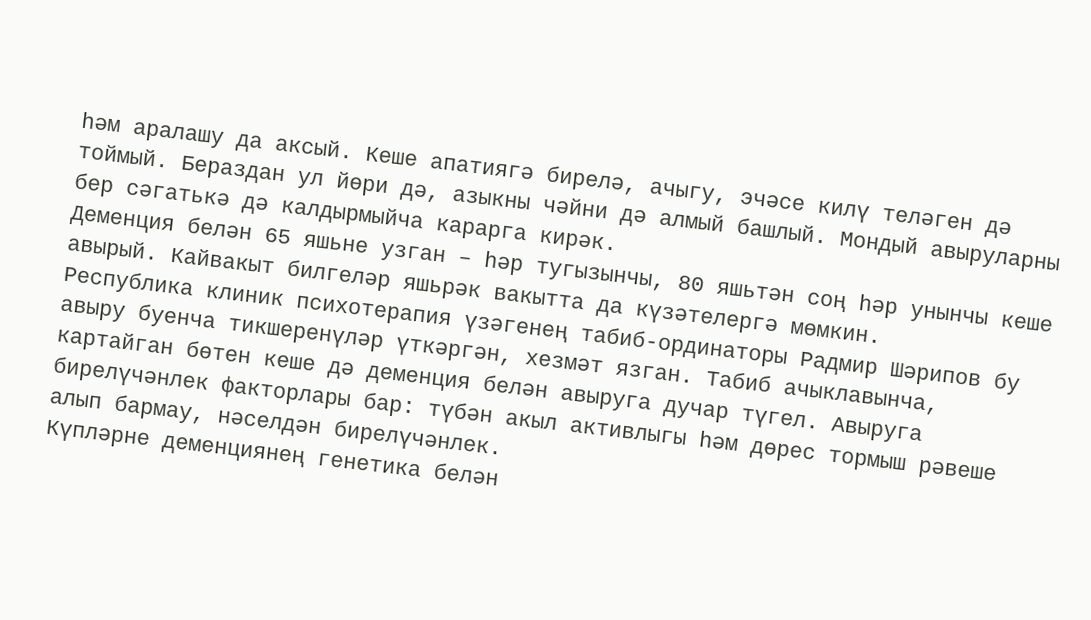һәм аралашу да аксый. Кеше апатиягә бирелә, ачыгу, эчәсе килү теләген дә тоймый. Бераздан ул йөри дә, азыкны чәйни дә алмый башлый. Мондый авыруларны бер сәгатькә дә калдырмыйча карарга кирәк.
Деменция белән 65 яшьне узган – һәр тугызынчы, 80 яшьтән соң һәр унынчы кеше авырый. Кайвакыт билгеләр яшьрәк вакытта да күзәтелергә мөмкин.
Республика клиник психотерапия үзәгенең табиб-ординаторы Радмир Шәрипов бу авыру буенча тикшеренүләр үткәргән, хезмәт язган. Табиб ачыклавынча, картайган бөтен кеше дә деменция белән авыруга дучар түгел. Авыруга бирелүчәнлек факторлары бар: түбән акыл активлыгы һәм дөрес тормыш рәвеше алып бармау, нәселдән бирелүчәнлек.
Күпләрне деменциянең генетика белән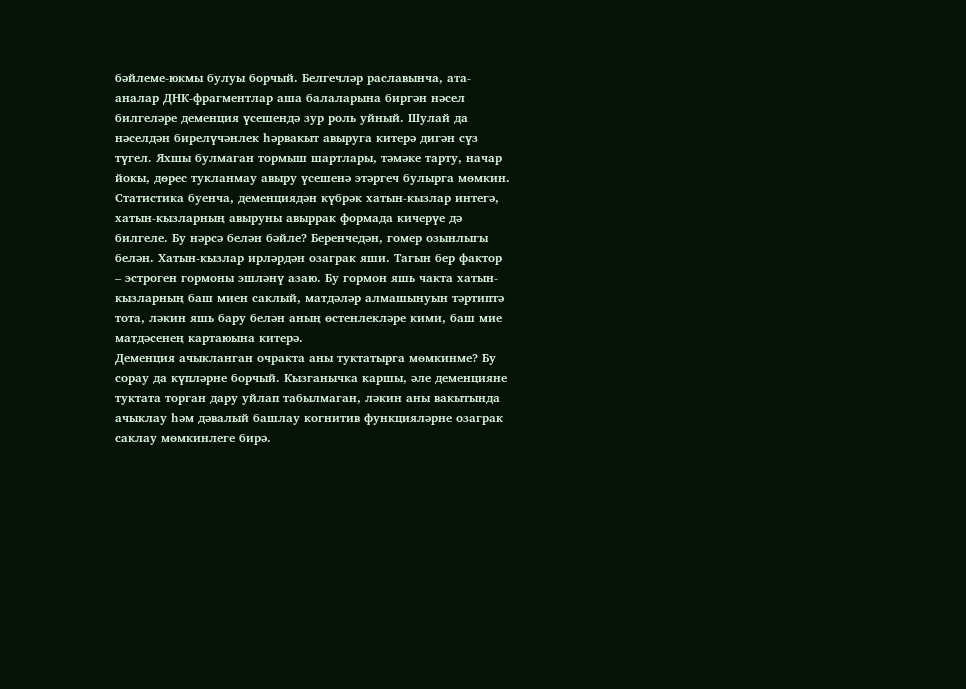бәйлеме-юкмы булуы борчый. Белгечләр раславынча, ата-аналар ДНК-фрагментлар аша балаларына биргән нәсел билгеләре деменция үсешендә зур роль уйный. Шулай да нәселдән бирелүчәнлек һәрвакыт авыруга китерә дигән сүз түгел. Яхшы булмаган тормыш шартлары, тәмәке тарту, начар йокы, дөрес тукланмау авыру үсешенә этәргеч булырга мөмкин.
Статистика буенча, деменциядән күбрәк хатын-кызлар интегә, хатын-кызларның авыруны авыррак формада кичерүе дә билгеле. Бу нәрсә белән бәйле? Беренчедән, гомер озынлыгы белән. Хатын-кызлар ирләрдән озаграк яши. Тагын бер фактор – эстроген гормоны эшләнү азаю. Бу гормон яшь чакта хатын-кызларның баш миен саклый, матдәләр алмашынуын тәртиптә тота, ләкин яшь бару белән аның өстенлекләре кими, баш мие матдәсенең картаюына китерә.
Деменция ачыкланган очракта аны туктатырга мөмкинме? Бу сорау да күпләрне борчый. Кызганычка каршы, әле деменцияне туктата торган дару уйлап табылмаган, ләкин аны вакытында ачыклау һәм дәвалый башлау когнитив функцияләрне озаграк саклау мөмкинлеге бирә.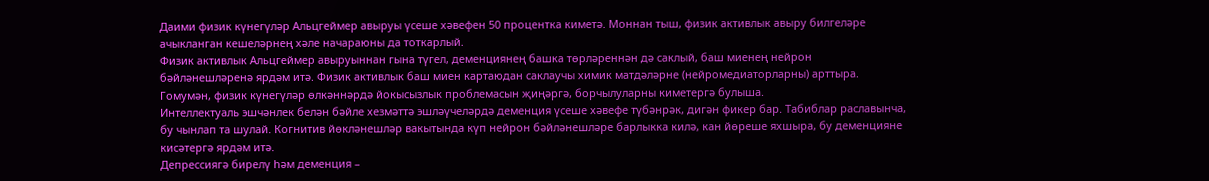Даими физик күнегүләр Альцгеймер авыруы үсеше хәвефен 50 процентка киметә. Моннан тыш, физик активлык авыру билгеләре ачыкланган кешеләрнең хәле начараюны да тоткарлый.
Физик активлык Альцгеймер авыруыннан гына түгел, деменциянең башка төрләреннән дә саклый, баш миенең нейрон бәйләнешләренә ярдәм итә. Физик активлык баш миен картаюдан саклаучы химик матдәләрне (нейромедиаторларны) арттыра. Гомумән, физик күнегүләр өлкәннәрдә йокысызлык проблемасын җиңәргә, борчылуларны киметергә булыша.
Интеллектуаль эшчәнлек белән бәйле хезмәттә эшләүчеләрдә деменция үсеше хәвефе түбәнрәк, дигән фикер бар. Табиблар раславынча, бу чынлап та шулай. Когнитив йөкләнешләр вакытында күп нейрон бәйләнешләре барлыкка килә, кан йөреше яхшыра, бу деменцияне кисәтергә ярдәм итә.
Депрессиягә бирелү һәм деменция –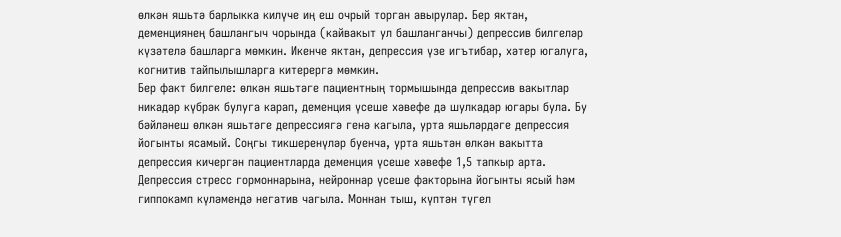өлкән яшьтә барлыкка килүче иң еш очрый торган авырулар. Бер яктан, деменциянең башлангыч чорында (кайвакыт ул башланганчы) депрессив билгеләр күзәтелә башларга мөмкин. Икенче яктан, депрессия үзе игътибар, хәтер югалуга, когнитив тайпылышларга китерергә мөмкин.
Бер факт билгеле: өлкән яшьтәге пациентның тормышында депрессив вакытлар никадәр күбрәк булуга карап, деменция үсеше хәвефе дә шулкадәр югары була. Бу бәйләнеш өлкән яшьтәге депрессиягә генә кагыла, урта яшьләрдәге депрессия йогынты ясамый. Соңгы тикшеренүләр буенча, урта яшьтән өлкән вакытта депрессия кичергән пациентларда деменция үсеше хәвефе 1,5 тапкыр арта.
Депрессия стресс гормоннарына, нейроннар үсеше факторына йогынты ясый һәм гиппокамп күләмендә негатив чагыла. Моннан тыш, күптән түгел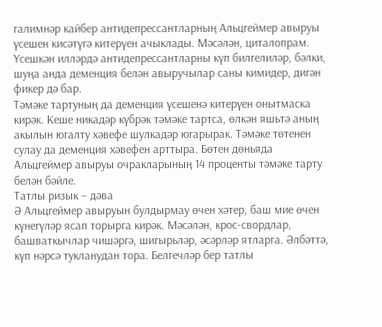галимнәр кайбер антидепрессантларның Альцгеймер авыруы үсешен кисәтүгә китерүен ачыклады. Мәсәлән, циталопрам. Үсешкән илләрдә антидепрессантларны күп билгелиләр, бәлки, шуңа анда деменция белән авыручылар саны кимидер, дигән фикер дә бар.
Тәмәке тартуның да деменция үсешенә китерүен онытмаска кирәк. Кеше никадәр күбрәк тәмәке тартса, өлкән яшьтә аның акылын югалту хәвефе шулкадәр югарырак. Тәмәке төтенен сулау да деменция хәвефен арттыра. Бөтен дөньяда Альцгеймер авыруы очракларының 14 проценты тәмәке тарту белән бәйле.
Татлы ризык – дәва
Ә Альцгеймер авыруын булдырмау өчен хәтер, баш мие өчен күнегүләр ясап торырга кирәк. Мәсәлән, крос-свордлар, башваткычлар чишәргә, шигырьләр, әсәрләр ятларга. Әлбәттә, күп нәрсә тукланудан тора. Белгечләр бер татлы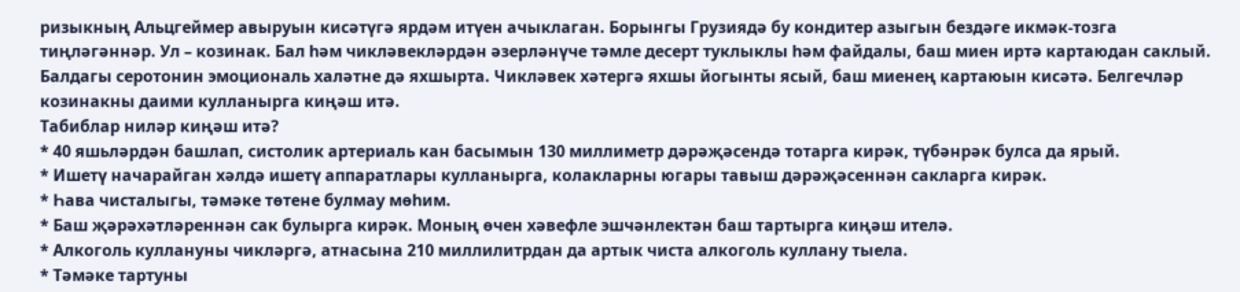ризыкның Альцгеймер авыруын кисәтүгә ярдәм итүен ачыклаган. Борынгы Грузиядә бу кондитер азыгын бездәге икмәк-тозга тиңләгәннәр. Ул – козинак. Бал һәм чикләвекләрдән әзерләнүче тәмле десерт туклыклы һәм файдалы, баш миен иртә картаюдан саклый. Балдагы серотонин эмоциональ халәтне дә яхшырта. Чикләвек хәтергә яхшы йогынты ясый, баш миенең картаюын кисәтә. Белгечләр козинакны даими кулланырга киңәш итә.
Табиблар ниләр киңәш итә?
* 40 яшьләрдән башлап, систолик артериаль кан басымын 130 миллиметр дәрәҗәсендә тотарга кирәк, түбәнрәк булса да ярый.
* Ишетү начарайган хәлдә ишетү аппаратлары кулланырга, колакларны югары тавыш дәрәҗәсеннән сакларга кирәк.
* Һава чисталыгы, тәмәке төтене булмау мөһим.
* Баш җәрәхәтләреннән сак булырга кирәк. Моның өчен хәвефле эшчәнлектән баш тартырга киңәш ителә.
* Алкоголь куллануны чикләргә, атнасына 210 миллилитрдан да артык чиста алкоголь куллану тыела.
* Тәмәке тартуны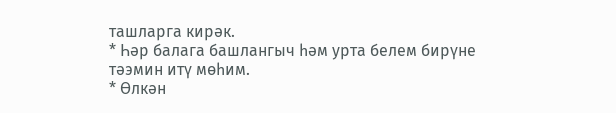ташларга кирәк.
* Һәр балага башлангыч һәм урта белем бирүне тәэмин итү мөһим.
* Өлкән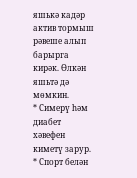яшькә кадәр актив тормыш рәвеше алып барырга кирәк. Өлкән яшьтә дә мөмкин.
* Симерү һәм диабет хәвефен киметү зарур.
* Спорт белән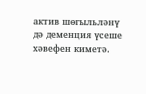актив шөгыльләнү дә деменция үсеше хәвефен киметә.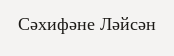Сәхифәне Ләйсән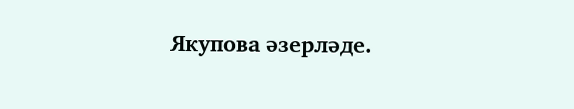Якупова әзерләде.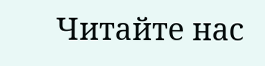Читайте нас